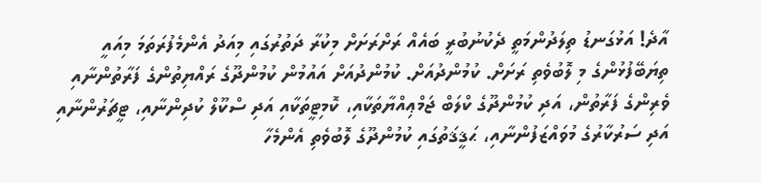އާދެ! އަޅުގަނޑު ތިލަދުންމަތީ ދެކުނުބުރީ ބައެއް ރަށްރަށަށް މިކުރާ ދަތުރުގައި މިއަދު އެންމެފުރަތަމަ މިއައީ ތިޔަބޭފުޅުންގެ މި ލޮބުވެތި ރަށަށް. ކުމުންދުއަށް. ކުމުންދުއަށް އައުމުން ކުމުންދޫގެ ރައްޔިތުންގެ ފަރާތުންނާއި ވެރިންގެ ފަރާތުން، އަދި ކުމުންދޫގެ ކްލަބް ޖަމްޢިއްޔާތަކާއި، ކޮމިޓީތަކާއި އަދި ސްކޫލް ކުދިންނާއި، ޓީޗަރުންނާއި އަދި ސަރުކާރުގެ މުވައްޒަފުންނާއި، ޙަޤީޤަތުގައި ކުމުންދޫގެ ލޮބުވެތި އެންމެހާ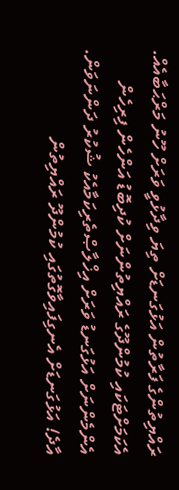ރައްޔިތުންގެ ފަރާތުން އަޅުގަނޑަށް ތިޔަ ވިދާޅުވީ ވަރަށް ހޫނު މަރްޙަބާއެއް. އެކަމަށްޓަކައި ކުމުންދޫގެ ރައްޔިތުންނަށް ކުދިބޮޑު އަންހެން ފިރިހެން އެންމެންނަށް އަޅުގަނޑު ވަރަށް އިޚްލާޞްތެރިކަމާއެކު ޝުކުރު ދަންނަވަން.
އާދެ! އަޅުގަނޑަށް އެނގިފައިވާގޮތުގައި ކުމުންދޫ ރައްޔިތުން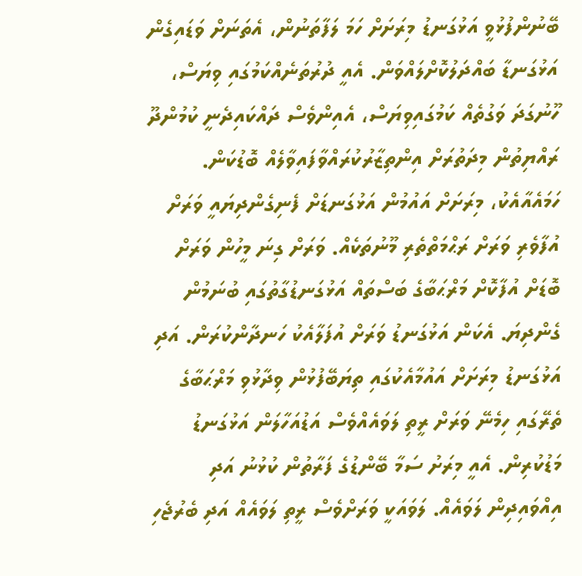ބޭނުންފުޅުވީ އަޅުގަނޑު މިރަށަށް ހަމަ ލަފާތަނުން، އެތަނަށް ވަޑައިގެން އަޅުގަނޑާ ބައްދަލުކޮށްލައްވަން. އެއީ ދުރުތަނެއްކަމުގައި ވިޔަސް، ހޫނުގަދަ ވަގުތެއް ކަމުގައިވިޔަސް، އެއިންވެސް ދައްކައިދެނީ ކުމުންދޫ ރައްޔިތުން މިދަތުރަށް އިންތިޒާރުކުރައްވާފައިވާލެއް ބޮޑުކަން. ހަމައެއާއެކު، މިރަށަށް އައުމުން އަޅުގަނޑަށް ފެނިގެންދިޔައީ ވަރަށް އުފާވެރި ވަރަށް ރަޙްމަތްތެރި މޫނުތަކެއް. ވަރަށް ގިނަ މީހުން ވަރަށް ބޮޑަށް އުފާކޮށް މަރްޙަބާގެ ބަސްތައް އަޅުގަނޑުގާތުގައި ބުނަމުން ގެންދިޔަ. އެކަން އަޅުގަނޑު ވަރަށް އުފަލާއެކު ހަނދާންކުރަން. އަދި އަޅުގަނޑު މިރަށަށް އައުމާއެކުގައި ތިޔަބޭފުޅުން ވިދާޅުވި މަރްޙަބާގެ ތެރޭގައި ހިމެނޭ ވަރަށް ރީތި ލަވައެއްވެސް އަޑުއަހާލަން އަޅުގަނޑު މަޑުކުރިން. އެއީ މިރަށު ސަމާ ބޭންޑުގެ ފަރާތުން ކުޅުނު އަދި އިއްވައިދިން ލަވައެއް. ލަވައަކީ ވަރަށްވެސް ރީތި ލަވައެއް އަދި ބެރުޖެހި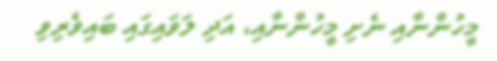މީހުންނާއި ނެށި މީހުންނާއި، އަދި ލަވައިގައި ބައިވެރިވި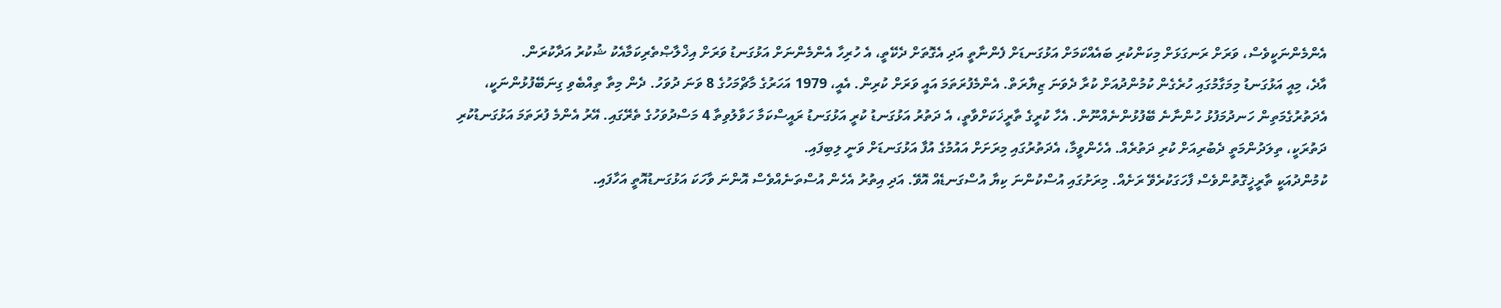އެންމެންނަކީވެސް، ވަރަށް ރަނގަޅަށް މިކަންކުރި ބައެއްކަމަށް އަޅުގަނޑަށް ފެންނާތީ އަދި އެގޮތަށް ދެކޭތީ، އެ ހުރިހާ އެންމެންނަށް އަޅުގަނޑު ވަރަށް އިޚްލާޞްތެރިކަމާއެކު ޝުކުރު އަދާކުރަން.
އާދެ، މިއީ އަޅުގަނޑު މިމަގާމުގައި ހުރެގެން ކުމުންދުއަށް ކުރާ ދެވަނަ ޒިޔާރަތް. އެންމެފުރަތަމަ އައީ ވަރަށް ކުރިން. އެއީ، 1979 އަހަރުގެ މާޗްމަހުގެ 8 ވަނަ ދުވަހު. ދެން މިތާ ތިއްބެވި ގިނަބޭފުޅުންނަކީ، އެދަތުރުގެމަތިން ހަނދުމަފުޅު ހުންނާނެ ބޭފުޅުންނެއްނޫން. އެހާ ކުރީގެ ތާރީޚަކަށްވާތީ، އެ ދަތުރު އަޅުގަނޑު ކުރީ އަޅުގަނޑު ރައީސްކަމާ ހަވާލުވިތާ 4 މަސްދުވަހުގެ ތެރޭގައި. އޭރު އެންމެ ފުރަތަމަ އަޅުގަނޑުކުރި ދަތުރަކީ، ތިލަދުންމަތީ ދެބުރިއަށް ކުރި ދަތުރެއް. އެހެންވީމާ، އެދަތުރުގައި މިރަށަށް އައުމުގެ އުފާ އަޅުގަނޑަށް ވަނީ ލިބިފައި.
ކުމުންދުއަކީ ތާރީޚީގޮތުންވެސް ފާހަގަކުރެވޭ ރަށެއް. މިރަށުގައި އުސްކުންނަ ކިޔާ އުސްގަނޑެއް އޮވޭ. އަދި އިތުރު އެހެން އުސްތަނެއްވެސް އޮންނަ ވާހަކަ އަޅުގަނޑުއޮތީ އަހާފައި.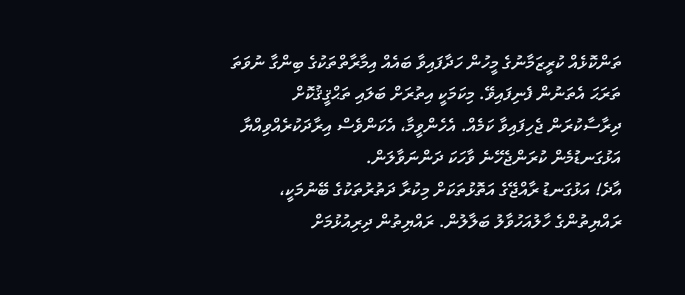ތަންކޮޅެއް ކުރީޒަމާނުގެ މީހުން ހަދާފައިވާ ބައެއް އިމާރާތްތަކުގެ ބިންގާ ނުވަތަ ތަރަޙަ އެތަނުން ފެނިފައިވޭ. މިކަމަކީ އިތުރަށް ބަލައި ތަޙްޤީޤުކޮށް ދިރާސާކުރަން ޖެހިފައިވާ ކަމެއް. އެހެންވީމާ، އެކަންވެސް އިރާދަކުރެއްވިއްޔާ އަޅުގަނޑުމެން ކުރަންޖެހޭނެ ވާހަކަ ދަންނަވާލަން.
އާދެ! އަޅުގަނޑު ރާއްޖޭގެ އަތޮޅުތަކަށް މިކުރާ ދަތުރުތަކުގެ ބޭނުމަކީ، ރައްޔިތުންގެ ހާލުއަހުވާލު ބަލާލުން. ރައްޔިތުން ދިރިއުޅުމަށް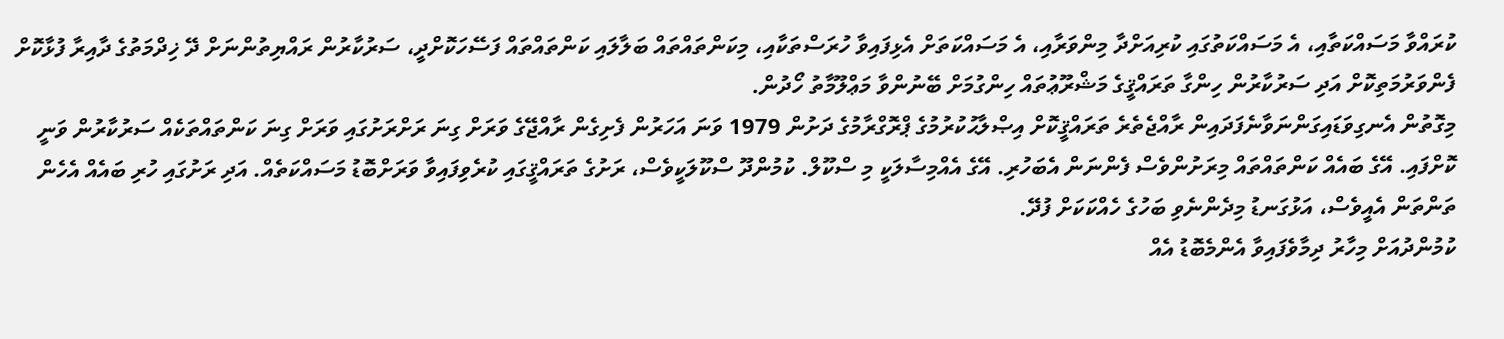ކުރައްވާ މަސައްކަތާއި، އެ މަސައްކަތުގައި ކުރިއަށްދާ މިންވަރާއި، އެ މަސައްކަތަށް އެޅިފައިވާ ހުރަސްތަކާއި، މިކަންތައްތައް ބަލާލައި ކަންތައްތައް ފަސޭހަކޮށްދީ، ސަރުކާރުން ރައްޔިތުންނަށް ދޭ ޚިދްމަތުގެ ދާއިރާ ފުޅާކޮށް ފެންވަރުމަތިކޮށް އަދި ސަރުކާރުން ހިންގާ ތަރައްޤީގެ މަޝްރޫޢުތައް ހިންގުމަށް ބޭނުންވާ މަޢްލޫމާތު ހޯދުން.
މިގޮތުން އެނގިވަޑައިގަންނަވާނެފަދައިން ރާއްޖެތެރެ ތަރައްޤީކޮށް އިޞްލާޙުކުރުމުގެ ޕްރޮގްރާމުގެ ދަށުން 1979 ވަނަ އަހަރުން ފެށިގެން ރާއްޖޭގެ ވަރަށް ގިނަ ރަށްރަށުގައި ވަރަށް ގިނަ ކަންތައްތަކެއް ސަރުކާރުން ވަނީ ކޮށްފައި. އޭގެ ބައެއް ކަންތައްތައް މިރަށުންވެސް ފެންނަން އެބަހުރި. އޭގެ އެއްމިސާލަކީ މި ސްކޫލް. ކުމުންދޫ ސްކޫލަކީވެސް، ރަށުގެ ތަރައްޤީގައި ކުރެވިފައިވާ ވަރަށްބޮޑު މަސައްކަތެއް. އަދި ރަށުގައި ހުރި ބައެއް އެހެން ތަންތަން އެއީވެސް، އަޅުގަނޑު މިދެންނެވި ބަހުގެ ހެއްކަކަށް ފުދޭ.
ކުމުންދުއަށް މިހާރު ދިމާވެފައިވާ އެންމެބޮޑު އެއް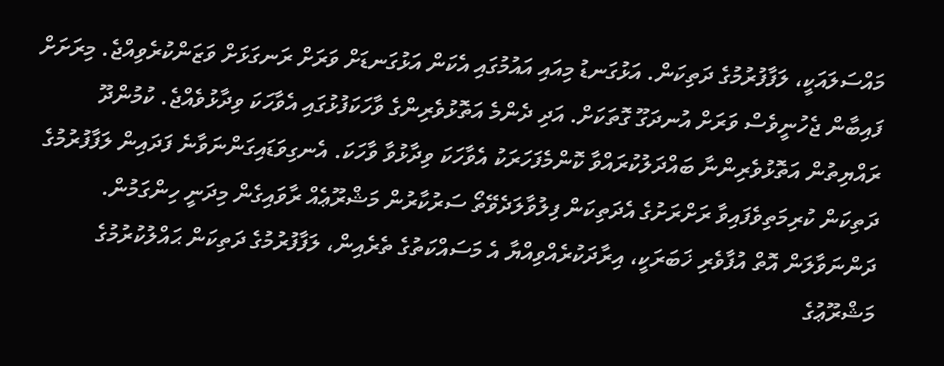މައްސަލައަކީ، ލަފާފުރުމުގެ ދަތިކަން. އަޅުގަނޑު މިއައި އައުމުގައި އެކަން އަޅުގަނޑަށް ވަރަށް ރަނގަޅަށް ވަޒަންކުރެވިއްޖެ. މިރަށަށް ފައިބާން ޖެހުނީވެސް ވަރަށް އުނދަގޫ ގޮތަކަށް. އަދި ދެންމެ އަތޮޅުވެރިންގެ ވާހަކަފުޅުގައި އެވާހަކަ ވިދާޅުވެއްޖެ. ކުމުންދޫ ރައްޔިތުން އަތޮޅުވެރިންނާ ބައްދަލުކުރައްވާ ކޮންމެފަހަރަކު އެވާހަކަ ވިދާޅުވާ ވާހަކަ. އެނގިވަޑައިގަންނަވާނެ ފަދައިން ލަފާފުރުމުގެ ދަތިކަން ކުރިމަތިވެފައިވާ ރަށްރަށުގެ އެދަތިކަން ފިލުވާލަދެވޭތޯ ސަރުކާރުން މަޝްރޫޢެއް ރާވައިގެން މިދަނީ ހިންގަމުން. ދަންނަވާލަން އޮތް އުފާވެރި ޚަބަރަކީ، އިރާދަކުރެއްވިއްޔާ އެ މަސައްކަތުގެ ތެރެއިން، ލަފާފުރުމުގެ ދަތިކަން ޙައްލުކުރުމުގެ މަޝްރޫޢުގެ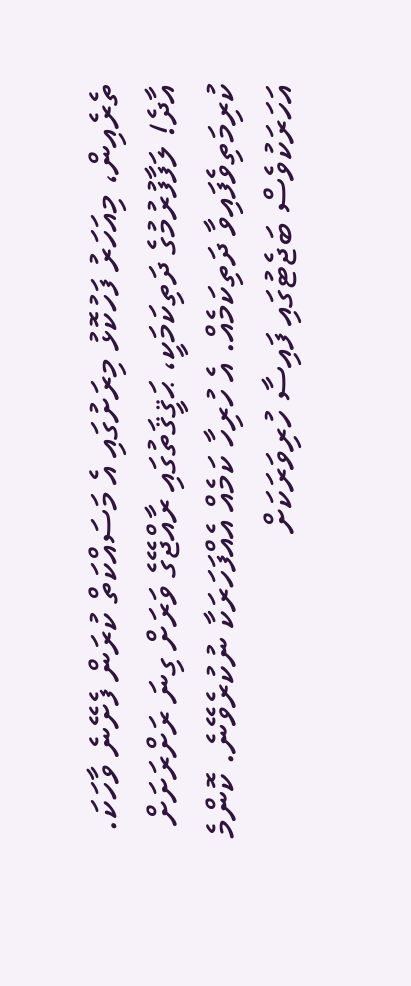ތެރެއިން، މިއަހަރު ފަހުކޮޅު މިރަށުގައި އެ މަސައްކަތް ކުރަން ފެށޭނެ ވާހަކަ.
އާދެ! ލަފާފުރުމުގެ ދަތިކަމަކީ، ޙަޤީޤަތުގައި ރާއްޖޭގެ ވަރަށް ގިނަ ރަށްރަށަށް ކުރިމަތިވެފައިވާ ދަތިކަމެއް. އެ ހުރިހާ ކަމެއް އެއްފަހަރަކާ ނުކުރެވޭނެ. ކޮންމެ އަހަރަކުވެސް ބަޖެޓުގައި ފައިސާ ހުރިވަރަކަށް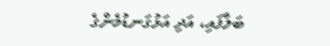ބަލާފައި، އަދި އަޅުގަނޑުމެންގެ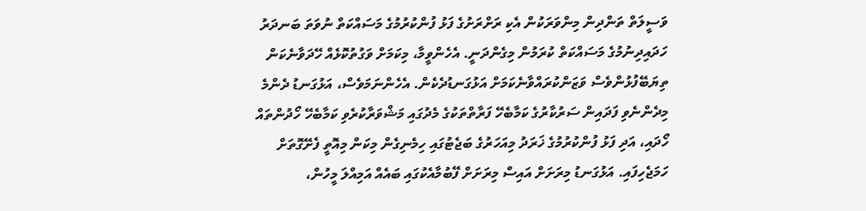ވަސީލަތް ތަންދިން މިންވަރަކުން އެކި ރަށްރަށުގެ ފަޅު ފުންކުރުމުގެ މަސައްކަތް ނުވަތަ ބަނދަރު ހަދައިދިނުމުގެ މަސައްކަތް ކުރަމުން މިގެންދަނީ. އެހެންވީމާ، މިކަމަށް ވަގުތުކޮޅެއް ހޭދަވާނެކަން ތިޔަބޭފުޅުންވެސް ވަޒަންކުރައްވާނެކަމަށް އަޅުގަނޑުދެކެން. އެހެންނަމަވެސް، އަޅުގަނޑު ދެންމެ މިދެންނެވި ފަދައިން ސަރުކާރުގެ ކަމާބެހޭ ފަރާތްތަކުގެ މެދުގައި މަޝްވަރާކުރެވި ކަމާބެހޭ ހޯދުންތައް ހޯދައި، އަދި ފަޅު ފުންކުރުމުގެ ޚަރަދު މިއަހަރުގެ ބަޖެޓުގައި ހިމެނިގެން މިކަން މިއޮތީ ފެށޭގޮތަށް ހަމަޖެހިފައި. އަޅުގަނޑު މިރަށަށް އައިސް މިރަށަށް ފޭބުމާއެކުގައި ބައެއް އަމިއްލަ މީހުން،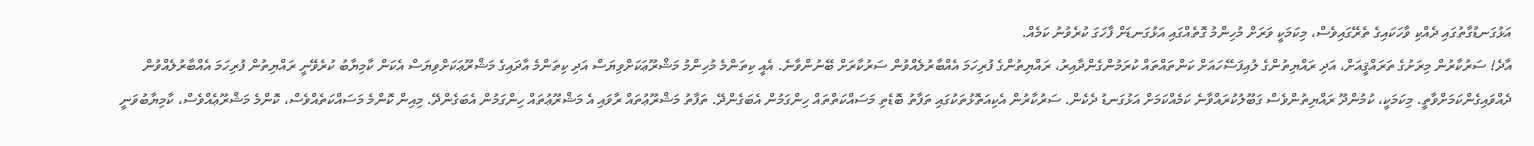އަޅުގަނޑުގާތުގައި ދެއްކި ވާހަކައިގެ ތެރޭގައިވެސް، މިކަމަކީ ވަރަށް މުހިންމު ގޮތެއްގައި އަޅުގަނޑަށް ފާހަގަ ކުރެވުނު ކަމެއް.
އާދެ! ސަރުކާރުން މިރަށުގެ ތަރައްޤީއަށް، އަދި ރައްޔިތުންގެ ލުއިފަސޭހައަށް ކަންތައްތައް ކުރަމުންގެންދާއިރު، ރައްޔިތުންގެ ފުރިހަމަ އެއްބާރުލެއްވުން ސަރުކާރަށް ބޭނުންވާނެ. އެއީ ކިތަންމެ މުހިންމު މަޝްރޫޢަކަށްވިޔަސް އަދި ކިތަންމެ އާދައިގެ މަޝްރޫޢަކަށްވިޔަސް އެކަން ކާމިޔާބު ކުރެވޭނީ ރައްޔިތުން ފުރިހަމަ އެއްބާރުލެއްވުން ދެއްވައިގެންކަމަށްވާތީ. މިކަމަކީ، ކުމުންދޫ ރައްޔިތުންވެސް ގަބޫލުކުރައްވާނެ ކަމެއްކަމަށް އަޅުގަނޑު ދެކެން. ސަރުކާރުން އެކިއަތޮޅުތަކުގައި ތަފާތު ބޮޑެތި މަސައްކަތްތައް ހިންގަމުން އެބަގެންދޭ. ތަފާތު މަޝްރޫޢުތައް ރާވައި އެ މަޝްރޫޢުތައް ހިންގަމުން އެބަގެންދޭ. މިއިން ކޮންމެ މަސައްކަތެއްވެސް، ކޮންމެ މަޝްރޫޢެއްވެސް، ކާމިޔާބުވަނީ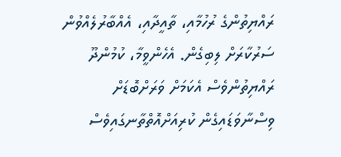ރައްޔިތުންގެ ރުހުމާއި، ތާއީދާއި، އެއްބާރުލެއްވުން ސަރުކާރަށް ލިބިގެން. އެހެންވީމާ، ކުމުންދޫ ރައްޔިތުންވެސް އެކަމަށް ވަރަށްބޮޑަށް ވިސްނާވަޑައިގެން ކުރިއަށްއޮތްތާނގައިވެސް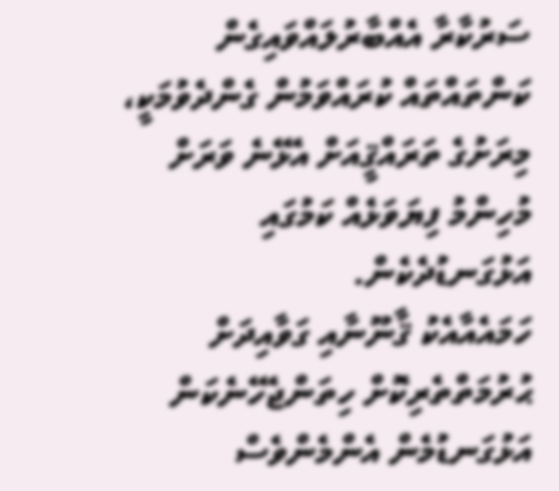ސަރުކާރާ އެއްބާރުލައްވައިގެން ކަންތައްތައް ކުރައްވަމުން ގެންދެވުމަކީ، މިރަށުގެ ތަރައްޤީއަށް އެޅޭނެ ވަރަށް މުހިންމު ފިޔަވަޅެއް ކަމުގައި އަޅުގަނޑުދެކެން.
ހަމައެއާއެކު ޤާނޫނާއި ގަވާއިދަށް ޙުރުމަތްތެރިކޮށް ހިތަންޖެހޭނެކަން އަޅުގަނޑުމެން އެންމެންވެސް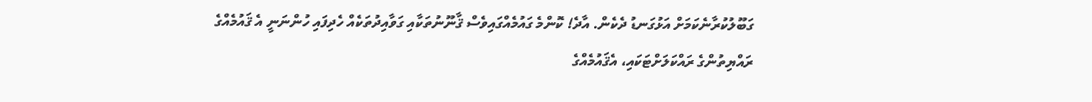ގަބޫލުކުރާނެކަމަށް އަޅުގަނޑު ދެކެން. އާދެ! ކޮންމެ ގައުމެއްގައިވެސް ޤާނޫނުތަކާއި ގަވާއިދުތަކެއް ހެދިފައި ހުންނަނީ އެ ޤައުމެއްގެ ރައްޔިތުންގެ ރައްކަލަށްޓަކައި، އެޤައުމެއްގެ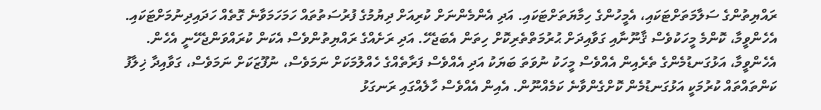ރައްޔިތުންގެ ސަލާމަތަށްޓަކައި، އެމީހުންގެ ހިމާޔަތަށްޓަކައި. އަދި އެންމެންނަށް ކުރިއަށް ދިޔުމުގެ ފުރުސަތުތައް ހަމަހަމަވާނެ ގޮތެއް ހަދައިދިނުމަށްޓަކައި.
އެހެންވީމާ، ކޮންމެ މީހަކުވެސް ޤާނޫނާއި ގަވާއިދަށް ޙުރުމަތްތެރިކޮށް ހިތަން އެބަޖެހޭ. އަދި ރަށެއްގެ ރައްޔިތުންވެސް އެކަން ކުރައްވަންޖެހޭނީ އެހެން. އެހެންވީމާ، އަޅުގަނޑުމެންގެ ތެރެއިން އެއްވެސް މީހަކު ނުވަތަ ބަޔަކު އަދި އެއްވެސް ފަރާތެއްގެ ހެއްލުމަކަށް ނަމަވެސް، ނުފޫޒަކަށް ނަމަވެސް، ގަވާއިދާ ޚިލާފު ކަންތައްތައް ކުރުމަކީ އަޅުގަނޑުމެން ކޮށްގެންވާނެ ކަމެއްނޫން. އެއިން އެއްވެސް ހާލެއްގައި ރަނގަޅު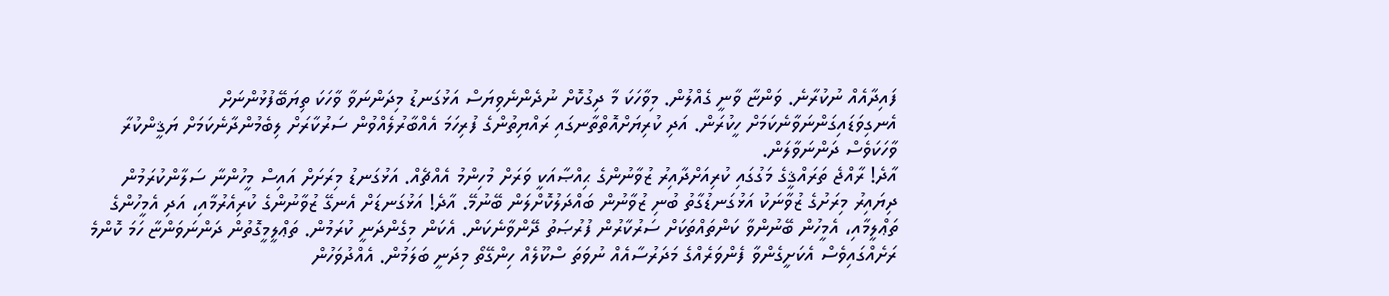ފައިދާއެއް ނުކުރާނެ. ވަންޏާ ވާނީ ގެއްލުން. މިވާހަކަ މާ ދިގުކޮށް ނުދެންނެވިޔަސް އަޅުގަނޑު މިދަންނަވާ ވާހަކަ ތިޔަބޭފުޅުންނަށް އެނގިވަޑައިގަންނަވާނެކަމަށް ހީކުރަން. އަދި ކުރިޔަށްއޮތްތާނގައި ރައްޔިތުންގެ ފުރިހަމަ އެއްބާރުލެއްވުން ސަރުކާރަށް ލިބެމުންދާނެކަމަށް ޔަޤީންކުރާ ވާހަކަވެސް ދަންނަވާލަން.
އާދެ! ރާއްޖެ ތަރައްޤީގެ މަގުގައި ކުރިއަށްދާއިރު ޒުވާނުންގެ ޙިއްޞާއަކީ ވަރަށް މުހިންމު އެއްޗެއް. އަޅުގަނޑު މިރަށަށް އައިސް މީހުންނާ ސަލާންކުރަމުން ދިޔައިރު މިރަށުގެ ޒުވާނަކު އަޅުގަނޑުގާތު ބުނި ޒުވާނުން ބައްދަލުކޮށްލަން ބޭނުމޭ. އާދެ! އަޅުގަނޑަށް އެނގޭ ޒުވާނުންގެ ކުރިއެރުމާއި، އަދި އެމީހުންގެ ތަޢްލީމާއި، އެމީހުން ބޭނުންވާ ކަންތައްތަކަށް ސަރުކާރުން ފުރުޞަތު ދޭންވާނެކަން. އެކަން މިގެންދަނީ ކުރަމުން. ތަޢްލީމީގޮތުން ދަންނަވަންޏާ ހަމަ ކޮންމެ ރަށެއްގައިވެސް އެކަށީގެންވާ ފެންވަރެއްގެ މަދަރުސާއެއް ނުވަތަ ސްކޫލެއް ހިންގޭތޯ މިދަނީ ބަލަމުން. އެއްދުވަހުން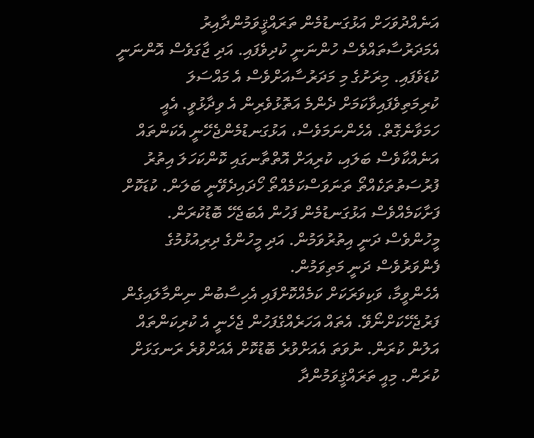އަނެއްދުވަހަށް އަޅުގަނޑުމެން ތަރައްޤީވަމުންދާއިރު އެމަދަރުސާތައްވެސް ހުންނަނީ ކުދިވެފައި. އަދި ޖާގަވެސް އޮންނަނީ ކުޑަވެފައި. މިރަށުގެ މި މަދަރުސާއަށްވެސް އެ މައްސަލަ ކުރިމަތިވެފައިވާކަމަށް ދެންމެ އަތޮޅުވެރިން އެ ވިދާޅުވީ. އެއީ ހަމަވާނެގޮތް. އެހެންނަމަވެސް، އަޅުގަނޑުމެންޖެހޭނީ އެކަންތައް އަނެއްކާވެސް ބަލައި، ކުރިއަށް އޮތްތާނގައި ކޮންކަހަލަ އިތުރު ފުރުސަތުތަކެއްތޯ ތަނަވަސްކަމެއްތޯ ހޯދައިދެވޭނީ ބަލަން. ކުޑަކޮށް ފަށާކަމެއްވެސް އަޅުގަނޑުމެން ފަހުން އެބަޖެހޭ ބޮޑުކުރަން. މީހުންވެސް ދަނީ އިތުރުވަމުން. އަދި މީހުންގެ ދިރިއުޅުމުގެ ފެންވަރުވެސް ދަނީ މަތިވަމުން.
އެހެންވީމާ، ވަކިވަރަކަށް ކަމެއްކޮށްފައި އެހިސާބުން ނިންމާލައިގެން ފަރުޖެހޭކަށްނޯވޭ. އެތައް އަހަރެއްގެފަހުން ޖެހެނީ އެ ކުރިކަންތައް އަލުން ކުރަން. ނުވަތަ އެއަށްވުރެ ބޮޑުކޮށް އެއަށްވުރެ ރަނގަޅަށް ކުރަން. މިއީ ތަރައްޤީވަމުންދާ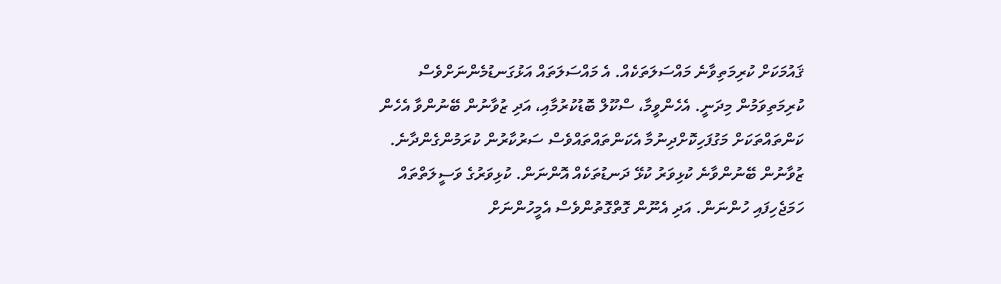ޤައުމަކަށް ކުރިމަތިވާނެ މައްސަލަތަކެއް. އެ މައްސަލަތައް އަޅުގަނޑުމެންނަށްވެސް ކުރިމަތިވަމުން މިދަނީ. އެހެންވީމާ، ސްކޫލް ބޮޑުކުރުމާއި، އަދި ޒުވާނުން ބޭނުންވާ އެހެން ކަންތައްތަކަށް މަގުފަހިކޮށްދިނުމާ އެކަންތައްތައްވެސް ސަރުކާރުން ކުރަމުންގެންދާނެ. ޒުވާނުން ބޭނުންވާނެ ކުޅިވަރު ކުޅޭ ދަނޑުތަކެއް އޮންނަން. ކުޅިވަރުގެ ވަސީލަތްތައް ހަމަޖެހިފައި ހުންނަން. އަދި އެނޫން ގޮތްގޮތުންވެސް އެމީހުންނަށް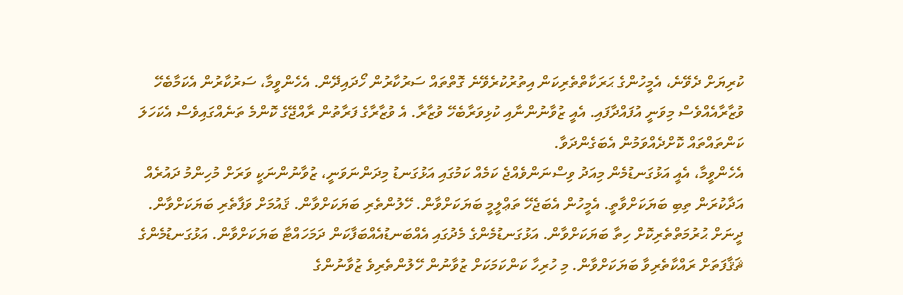ކުރިޔަށް ދެވޭނެ، އެމީހުންގެ ޙަރަކާތްތެރިކަން އިތުރުކުރެވޭނެ ގޮތްތައް ސަރުކާރުން ހޯދައިދޭން. އެހެންވީމާ، ސަރުކާރުން އެކަމާބެހޭ ވުޒާރާއެއްވެސް މިވަނީ އުފައްދާފައި. އެއީ ޒުވާނުންނާއި ކުޅިވަރާބެހޭ ވުޒާރާ. އެ ވުޒާރާގެ ފަރާތުން ރާއްޖޭގެ ކޮންމެ ތަނެއްގައިވެސް އެކަހަލަ ކަންތައްތައް ކޮށްދެއްވަމުން އެބަގެންދަވާ.
އެހެންވީމާ، އެއީ އަޅުގަނޑުމެން މިއަދު ވިސްނަންވެއްޖެ ކަމެއް ކަމުގައި އަޅުގަނޑު މިދަންނަވަނީ، ޒުވާނުންނަކީ ވަރަށް މުހިންމު ދައުރެއް އަދާކުރަން ތިބި ބަޔަކަށްވާތީ. އެމީހުން އެބަޖެހޭ ތަޢްލީމީ ބަޔަކަށްވާން. ހޭލުންތެރި ބަޔަކަށްވާން. ޤައުމަށް ވަފާތެރި ބަޔަކަށްވާން. ދީނަށް ޙުރުމަތްތެރިކޮށް ހިތާ ބަޔަކަށްވާން. އަޅުގަނޑުމެންގެ މެދުގައި އެއްބަނޑުއެއްބަފާކަން ދަމަހައްޓާ ބަޔަކަށްވާން. އަޅުގަނޑުމެންގެ ޘަޤާފަތަށް ރައްކާތެރިވާ ބަޔަކަށްވާން. މި ހުރިހާ ކަންކަމަކަށް ޒުވާނުން ހޭލުންތެރިވެ ޒުވާނުންގެ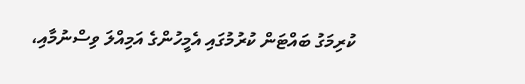ކުރިމަގު ބައްޓަން ކުރުމުގައި އެމީހުންގެ އަމިއްލަ ވިސްނުމާއި،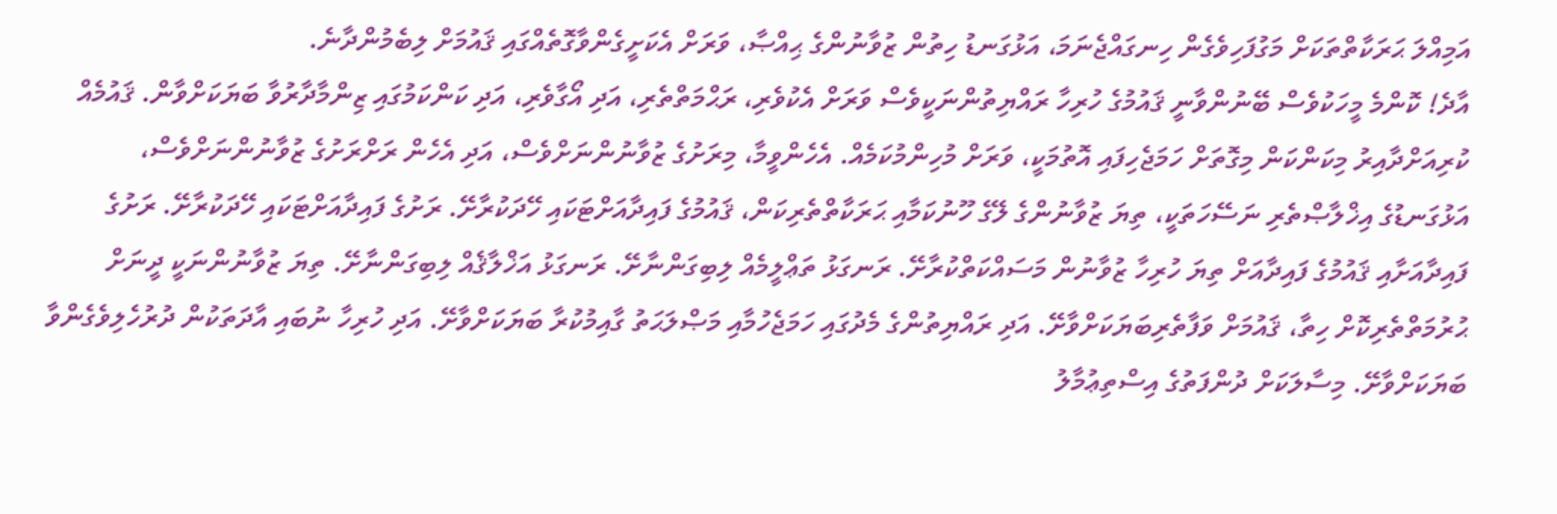އަމިއްލަ ޙަރަކާތްތަކަށް މަގުފަހިވެގެން ހިނގައްޖެނަމަ، އަޅުގަނޑު ހިތުން ޒުވާނުންގެ ޙިއްޞާ، ވަރަށް އެކަށީގެންވާގޮތެއްގައި ޤައުމަށް ލިބެމުންދާނެ.
އާދެ! ކޮންމެ މީހަކުވެސް ބޭނުންވާނީ ޤައުމުގެ ހުރިހާ ރައްޔިތުންނަކީވެސް ވަރަށް އެކުވެރި، ރަޙްމަތްތެރި، އަދި އޯގާވެރި، އަދި ކަންކަމުގައި ޒިންމާދާރުވާ ބަޔަކަށްވާން. ޤައުމެއް ކުރިއަށްދާއިރު މިކަންކަން މިގޮތަށް ހަމަޖެހިފައި އޮތުމަކީ، ވަރަށް މުހިންމުކަމެއް. އެހެންވީމާ، މިރަށުގެ ޒުވާނުންނަށްވެސް، އަދި އެހެން ރަށްރަށުގެ ޒުވާނުންނަށްވެސް، އަޅުގަނޑުގެ އިޚްލާޞްތެރި ނަސޭހަތަކީ، ތިޔަ ޒުވާނުންގެ ލޭގެ ހޫނުކަމާއި ޙަރަކާތްތެރިކަން، ޤައުމުގެ ފައިދާއަށްޓަކައި ހޭދަކުރާށޭ. ރަށުގެ ފައިދާއަށްޓަކައި ހޭދަކުރާށޭ. ރަށުގެ ފައިދާއަށާއި ޤައުމުގެ ފައިދާއަށް ތިޔަ ހުރިހާ ޒުވާނުން މަސައްކަތްކުރާށޭ. ރަނގަޅު ތަޢްލީމެއް ލިބިގަންނާށޭ. ރަނގަޅު އަޚްލާޤެއް ލިބިގަންނާށޭ. ތިޔަ ޒުވާނުންނަކީ ދީނަށް ޙުރުމަތްތެރިކޮށް ހިތާ، ޤައުމަށް ވަފާތެރިބަޔަކަށްވާށޭ. އަދި ރައްޔިތުންގެ މެދުގައި ހަމަޖެހުމާއި މަޞްލަޙަތު ގާއިމުކުރާ ބަޔަކަށްވާށޭ. އަދި ހުރިހާ ނުބައި އާދަތަކުން ދުރުހެލިވެގެންވާ ބަޔަކަށްވާށޭ. މިސާލަކަށް ދުންފަތުގެ އިސްތިޢުމާލު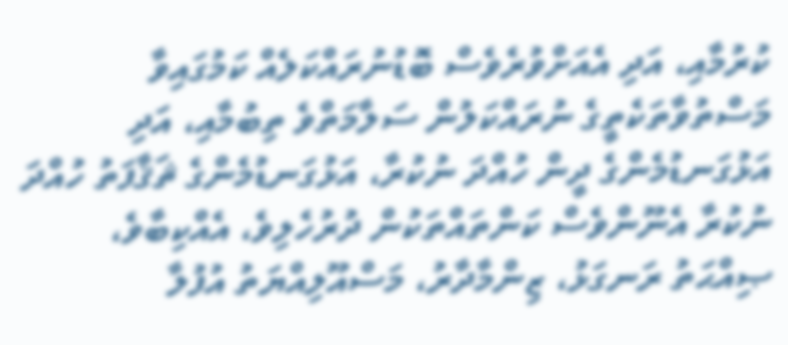ކުރުމާއި، އަދި އެއަށްވުރެވެސް ބޮޑުނުރައްކަލެއް ކަމުގައިވާ މަސްތުވާތަކެތީގެ ނުރައްކަލުން ސަލާމަތްވެ ތިބުމާއި، އަދި އަޅުގަނޑުމެންގެ ދީން ހުއްދަ ނުކުރާ، އަޅުގަނޑުމެންގެ ޘަޤާފަތު ހުއްދަ ނުކުރާ އެނޫންވެސް ކަންތައްތަކުން ދުރުހެލިވެ، އެއްކިބާވެ، ޞިއްޙަތު ރަނގަޅު، ޒިންމާދާރު، މަސްއޫލިއްޔަތު އުފުލާ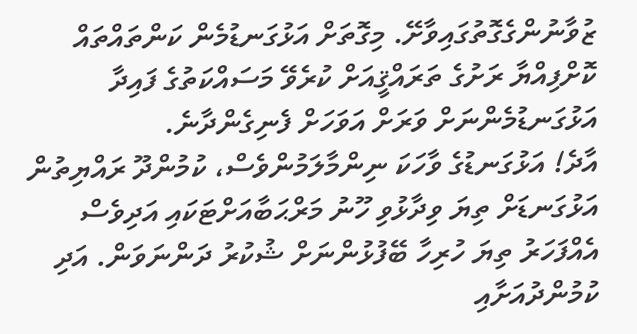ޒުވާނުންގެގޮތުގައިވާށޭ. މިގޮތަށް އަޅުގަނޑުމެން ކަންތައްތައް ކޮށްފިއްޔާ ރަށުގެ ތަރައްޤީއަށް ކުރެވޭ މަސައްކަތުގެ ފައިދާ އަޅުގަނޑުމެންނަށް ވަރަށް އަވަހަށް ފެނިގެންދާނެ.
އާދެ! އަޅުގަނޑުގެ ވާހަކަ ނިންމާލަމުންވެސް، ކުމުންދޫ ރައްޔިތުން އަޅުގަނޑަށް ތިޔަ ވިދާޅުވި ހޫނު މަރްޙަބާއަށްޓަކައި އަދިވެސް އެއްފަހަރު ތިޔަ ހުރިހާ ބޭފުޅުންނަށް ޝުކުރު ދަންނަވަން. އަދި ކުމުންދުއަށާއި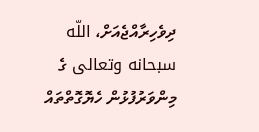ދިވެހިރާއްޖެއަށް، اللّه سبحانه وتعالى ގެ މިންވަރުފުޅުން ހެޔޮގޮތްތައް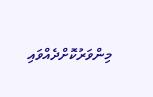މިންވަރުކޮށްދެއްވައި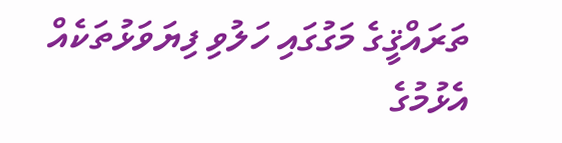ތަރައްޤީގެ މަގުގައި ހަލުވި ފިޔަވަޅުތަކެއް އެޅުމުގެ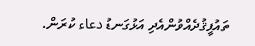ތައުފީޤުދެއްވުންއެދި އަޅުގަނޑު دعاء ކުރަން.